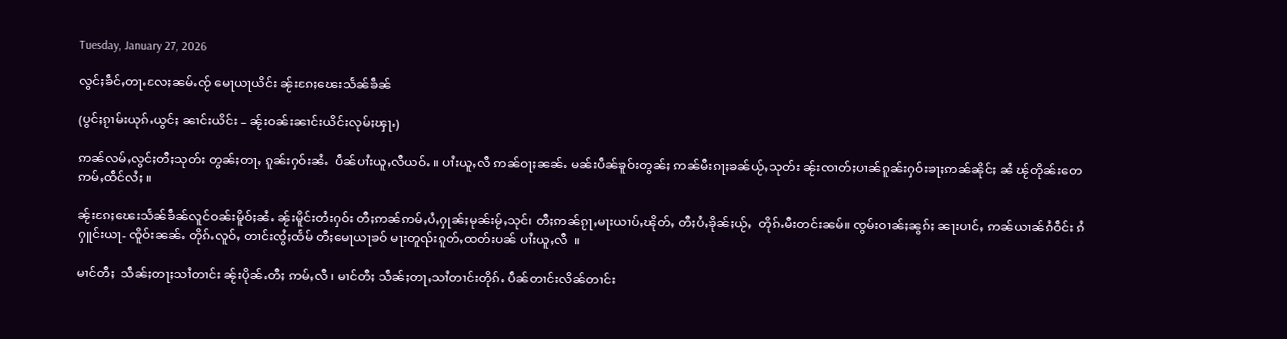Tuesday, January 27, 2026

လွင်ႈၶဵင်ႇတႃႉလႄႈၼမ်ႉၸႂ် မေႃယႃယိင်း ၼႂ်းၵႄႈၽေးသႅၼ်ၶဵၼ်

(ပွင်ႈၵႂၢမ်းယုၵ်ႉယွင်ႈ ၼၢင်းယိင်း – ၼႂ်းဝၼ်းၼၢင်းယိင်းလုမ်ႈၾႃႉ)

ဢၼ်လမ်ႇလွင်ႈတီႈသုတ်း တွၼ်ႈတႃႇ ၵူၼ်းႁဝ်းၼႆႉ  ပဵၼ်ပၢႆးယူႇလီယဝ်ႉ ။ ပၢႆးယူႇလီ ဢၼ်ဝႃႈၼၼ်ႉ မၼ်းပဵၼ်ၶူဝ်းတွၼ်ႈ ဢၼ်မီးၵႃႈၶၼ်ယႂ်ႇသုတ်း ၼႂ်းၸၢတ်ႈပၢၼ်ၵူၼ်းႁဝ်းၶႃႈဢၼ်ၼိုင်ႈ ၼႆ ၽႂ်တိုၼ်းတေဢမ်ႇထဵင်လႆႈ ။

ၼႂ်းၵႄႈၽေးသႅၼ်ၶဵၼ်လူင်ဝၼ်းမိူဝ်ႈၼႆႉ ၼႂ်းမိူင်းတႆးႁဝ်း တီႈဢၼ်ဢမ်ႇပႆႇႁုၼ်ႈမုၼ်းမႂ်ႇသုင်၊ တီႈဢၼ်ၵႂႃႇမႃးယၢပ်ႇၽိုတ်ႇ တီႈပႆႇၶိုၼ်ႈယႂ်ႇ  တိုၵ်ႉမီးတင်းၼမ်။ ၸွမ်းဝၢၼ်ႈၼွၵ်ႈ ၼႃးပၢင်ႇ ဢၼ်ယၢၼ်ၵႆဝဵင်း ၵႆႁူင်းယႃ- ၸိူဝ်းၼၼ်ႉ တိုၵ်ႉလူဝ်ႇ တၢင်းၸွႆႈထႅမ် တီႈမေႃယႃၶဝ် မႃးတူၺ်းၵူတ်ႇထတ်းပၼ် ပၢႆးယူႇလီ  ။

မၢင်တီႈ  သဵၼ်ႈတႃႈသၢႆတၢင်း ၼႂ်းပိုၼ်ႉတီႈ ဢမ်ႇလီ ၊ မၢင်တီႈ သဵၼ်ႈတႃႇသၢႆတၢင်းတိုၵ်ႉ ပဵၼ်တၢင်းလိၼ်တၢင်း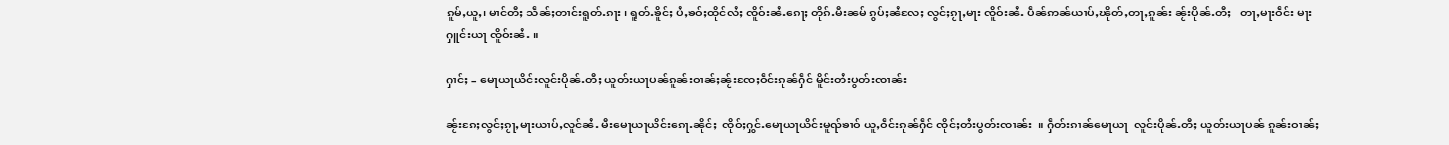ၵူမ်ႇယူႇ၊ မၢင်တီႈ သဵၼ်ႈတၢင်းရူတ်ႉၵႃး ၊ ရူတ်ႉၶိူင်ႈ ပႆႇၶဝ်ႈထိုင်လႆႈ ၸိူဝ်းၼႆႉၵေႃႈ တိုၵ်ႉမီးၼမ် ၵွပ်ႈၼႆလႄႈ လွင်ႈၵႂႃႇမႃး ၸိူဝ်းၼႆႉ ပဵၼ်ဢၼ်ယၢပ်ႇၽိုတ်ႇတႃႇၵူၼ်း ၼႂ်းပိုၼ်ႉတီႈ   တႃႇမႃးဝဵင်း မႃးႁူင်းယႃ ၸိူဝ်းၼႆႉ ။

ႁၢင်ႈ – မေႃယႃယိင်းလူင်းပိုၼ်ႉတီႈ ယူတ်းယႃပၼ်ၵူၼ်းဝၢၼ်ႈၼႂ်းၸႄႈဝဵင်းၵုၼ်ႁဵင် မိူင်းတႆးပွတ်းၸၢၼ်း

ၼႂ်းၵႄႈလွင်ႈၵႂႃႇမႃးယၢပ်ႇလူင်ၼႆႉ မီးမေႃယႃယိင်းၵေႃႉၼိုင်ႈ  ၸိုဝ်ႈႁွင်ႉမေႃယႃယိင်းမူၺ်ၶၢဝ် ယူႇဝဵင်းၵုၼ်ႁဵင် ၸိုင်ႈတႆးပွတ်းၸၢၼ်း  ။ ႁဵတ်းၵၢၼ်မေႃယႃ  လူင်းပိုၼ်ႉတီႈ ယူတ်းယႃပၼ် ၵူၼ်းဝၢၼ်ႈ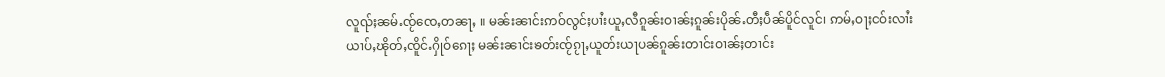လူၺ်ႈၼမ်ႉၸႂ်ၸေႇတၼႃႇ ။ မၼ်းၼၢင်းဢဝ်လွင်ႈပၢႆးယူႇလီၵူၼ်းဝၢၼ်ႈၵူၼ်းပိုၼ်ႉတီႈပဵၼ်ပိူင်လူင်၊ ဢမ်ႇဝႃႈငဝ်းလၢႆးယၢပ်ႇၽိုတ်ႇၸိူင်ႉႁိုဝ်ၵေႃႈ မၼ်းၼၢင်းၶတ်းၸႂ်ၵႂႃႇယူတ်းယႃပၼ်ၵူၼ်းတၢင်းဝၢၼ်ႈတၢင်း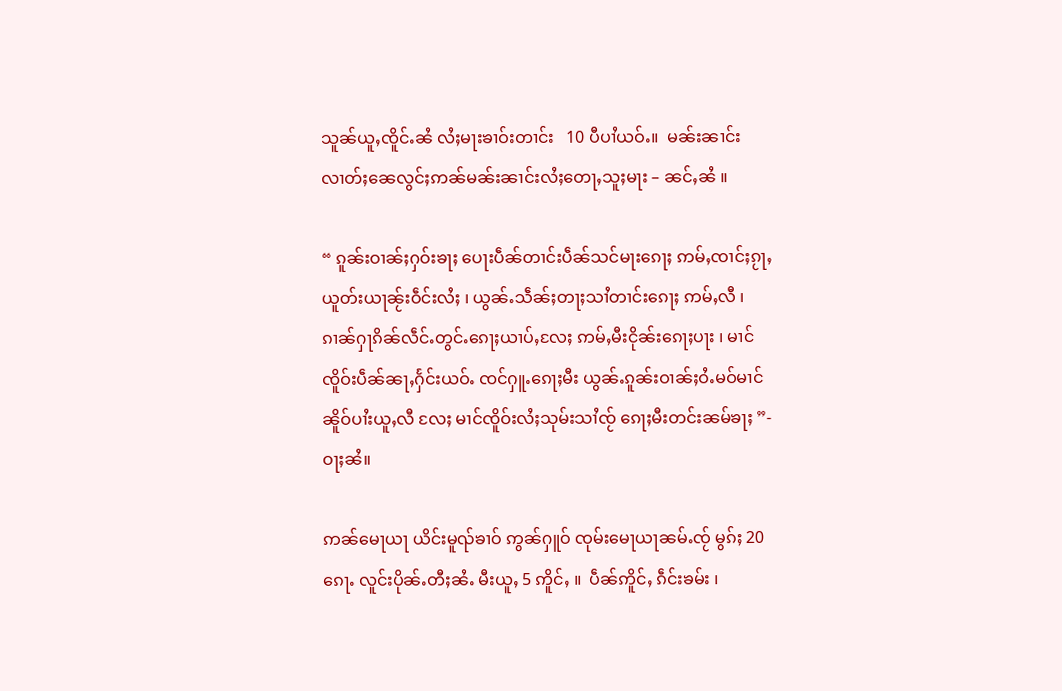သူၼ်ယူႇၸိူင်ႉၼႆ လႆႈမႃးၶၢဝ်းတၢင်း   10 ပီပၢႆယဝ်ႉ။  မၼ်းၼၢင်းလၢတ်ႈၼေလွင်ႈဢၼ်မၼ်းၼၢင်းလႆႈတေႃႇသူႈမႃး – ၼင်ႇၼႆ ။

“ ၵူၼ်းဝၢၼ်ႈႁဝ်းၶႃႈ ပေႃးပဵၼ်တၢင်းပဵၼ်သင်မႃးၵေႃႈ ဢမ်ႇၸၢင်ႈၵႂႃႇယူတ်းယႃၼႂ်းဝဵင်းလႆႈ ၊ ယွၼ်ႉသဵၼ်ႈတႃႈသၢႆတၢင်းၵေႃႈ ဢမ်ႇလီ ၊ ၵၢၼ်ႁႃၵိၼ်လဵင်ႉတွင်ႉၵေႃႈယၢပ်ႇလႄႈ ဢမ်ႇမီးငိုၼ်းၵေႃႈပႃး ၊ မၢင်ၸိူဝ်းပဵၼ်ၼႃႇႁႅင်းယဝ်ႉ ၸင်ႁူႉၵေႃႈမီး ယွၼ်ႉၵူၼ်းဝၢၼ်ႈဝႆႉမဝ်မၢင်ၼိူဝ်ပၢႆးယူႇလီ လႄႈ မၢင်ၸိူဝ်းလႆႈသုမ်းသၢႆၸႂ် ၵေႃႈမီးတင်းၼမ်ၶႃႈ ”- ဝႃႈၼႆ။

ဢၼ်မေႃယႃ ယိင်းမူၺ်ၶၢဝ် ဢွၼ်ႁူဝ် ၸုမ်းမေႃယႃၼမ်ႉၸႂ် မွၵ်ႈ 20 ၵေႃႉ လူင်းပိုၼ်ႉတီႈၼႆႉ မီးယူႇ 5 ဢိူင်ႇ ။  ပဵၼ်ဢိူင်ႇ ၵဵင်းၶမ်း ၊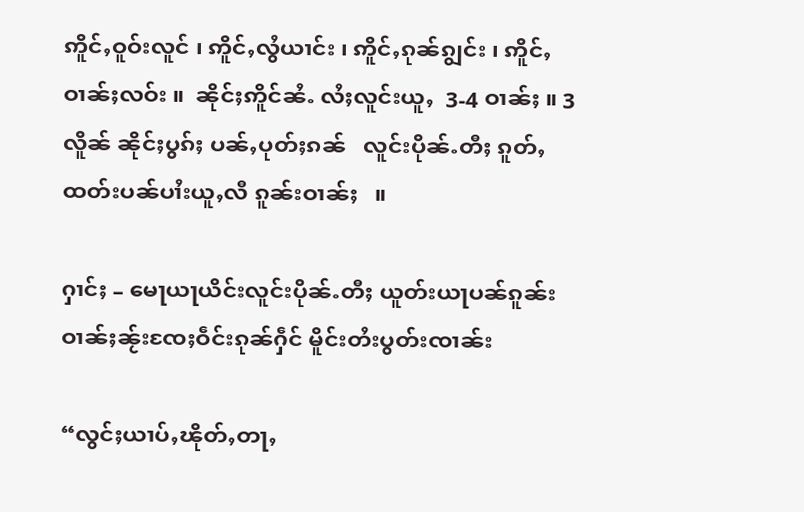ဢိူင်ႇဝူဝ်းလူင် ၊ ဢိူင်ႇလွႆယၢင်း ၊ ဢိူင်ႇၵုၼ်ၵျွင်း ၊ ဢိူင်ႇဝၢၼ်ႈလဝ်း ။  ၼိုင်ႈဢိူင်ၼႆႉ လႆႈလူင်းယူႇ  3-4 ဝၢၼ်ႈ ။ 3 လိူၼ် ၼိုင်ႈပွၵ်ႈ ပၼ်ႇပုတ်ႈၵၼ်   လူင်းပိုၼ်ႉတီႈ ၵူတ်ႇထတ်းပၼ်ပၢႆးယူႇလီ ၵူၼ်းဝၢၼ်ႈ   ။

ႁၢင်ႈ – မေႃယႃယိင်းလူင်းပိုၼ်ႉတီႈ ယူတ်းယႃပၼ်ၵူၼ်းဝၢၼ်ႈၼႂ်းၸႄႈဝဵင်းၵုၼ်ႁဵင် မိူင်းတႆးပွတ်းၸၢၼ်း

“လွင်ႈယၢပ်ႇၽိုတ်ႇတႃႇ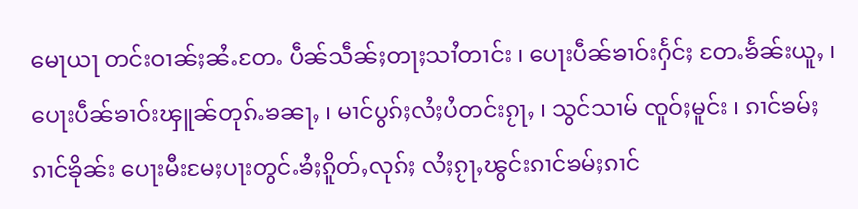မေႃယႃ တင်းဝၢၼ်ႈၼႆႉတႄႉ ပဵၼ်သဵၼ်ႈတႃႈသၢႆတၢင်း ၊ ပေႃးပဵၼ်ၶၢဝ်းႁႅင်ႈ တႄႉၶႅၼ်းယူႇ ၊ ပေႃးပဵၼ်ၶၢဝ်းၾူၼ်တုၵ်ႉၶၼႃႇ ၊ မၢင်ပွၵ်ႈလႆႈပႆတင်းၵႂႃႇ ၊ သွင်သၢမ် ၸူဝ်ႈမူင်း ၊ ၵၢင်ၶမ်ႈ ၵၢင်ၶိုၼ်း ပေႃးမီးမႄႈပႃးတွင်ႉၶႆႈၵိူတ်ႇလုၵ်ႈ လႆႈၵႂႃႇၽွင်းၵၢင်ၶမ်ႈၵၢင်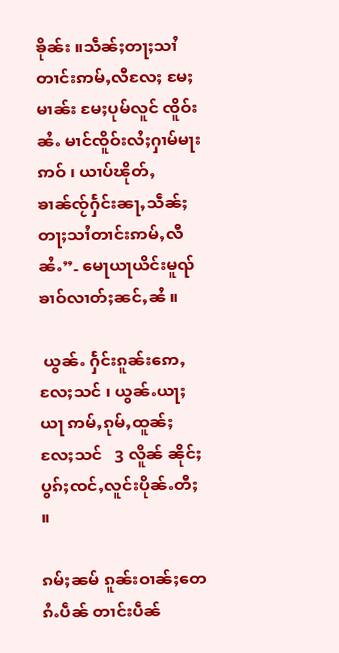ၶိုၼ်း ။သဵၼ်ႈတႃႈသၢႆတၢင်းဢမ်ႇလီလႄႈ မႄႈမၢၼ်း မႄႈပုမ်လူင် ၸိူဝ်းၼႆႉ မၢင်ၸိူဝ်းလႆႈႁၢမ်မႃးဢဝ် ၊ ယၢပ်ၽိုတ်ႇၶၢၼ်ၸႂ်ႁႅင်းၼႃႇသဵၼ်ႈတႃႈသၢႆတၢင်းဢမ်ႇလီၼႆႉ”- မေႃယႃယိင်းမူၺ်ၶၢဝ်လၢတ်ႈၼင်ႇၼႆ ။

 ယွၼ်ႉ ႁႅင်းၵူၼ်းဢေႇလႄႈသင် ၊ ယွၼ်ႉယႃႈယႃ ဢမ်ႇၵုမ်ႇထူၼ်ႈ လႄႈသင်   3 လိူၼ် ၼိုင်ႈပွၵ်ႈၸင်ႇလူင်းပိုၼ်ႉတီႈ   ။

ၵမ်ႈၼမ် ၵူၼ်းဝၢၼ်ႈတေၵႆႉပဵၼ် တၢင်းပဵၼ်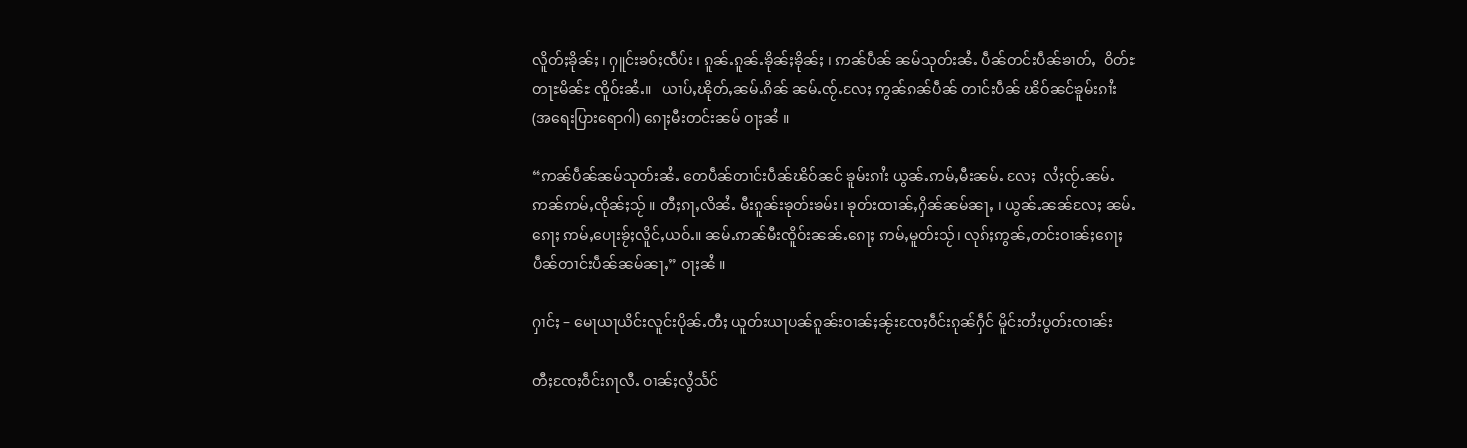လိူတ်ႈၶိုၼ်ႈ ၊ ႁူင်းၶဝ်ႈၸဵပ်း ၊ ၵူၼ်ႉၵူၼ်ႉၶိုၼ်ႈၶိုၼ်ႈ ၊ ဢၼ်ပဵၼ် ၼမ်သုတ်းၼႆႉ ပဵၼ်တင်းပဵၼ်ၶၢတ်ႇ  ဝိတ်ႊတႃႊမိၼ်ႊ ၸိူဝ်းၼႆႉ။   ယၢပ်ႇၽိုတ်ႇၼမ်ႉၵိၼ် ၼမ်ႉၸႂ်ႉလႄႈ ဢွၼ်ၵၼ်ပဵၼ် တၢင်းပဵၼ် ၽိဝ်ၼင်ၶူမ်းၵၢႆး (အရေးပြားရောဂါ) ၵေႃႈမီးတင်းၼမ် ဝႃႈၼႆ ။

“ဢၼ်ပဵၼ်ၼမ်သုတ်းၼႆႉ တေပဵၼ်တၢင်းပဵၼ်ၽိဝ်ၼင် ၶူမ်းၵၢႆး ယွၼ်ႉဢမ်ႇမီးၼမ်ႉ လႄႈ  လႆႈၸႂ်ႉၼမ်ႉဢၼ်ဢမ်ႇၸိုၼ်ႈသႂ် ။ တီႈၵႃႇလိၼႆႉ မီးၵူၼ်းၶုတ်းၶမ်း၊ ၶုတ်းထၢၼ်ႇႁိၼ်ၼမ်ၼႃႇ ၊ ယွၼ်ႉၼၼ်လႄႈ ၼမ်ႉၵေႃႈ ဢမ်ႇပေႃးၶႂ်ႈလိူင်ႇယဝ်ႉ။ ၼမ်ႉဢၼ်မီးၸိူဝ်းၼၼ်ႉၵေႃႈ ဢမ်ႇမူတ်းသႂ်၊ လုၵ်ႈဢွၼ်ႇတင်းဝၢၼ်ႈၵေႃႈ ပဵၼ်တၢင်းပဵၼ်ၼမ်ၼႃႇ” ဝႃႈၼႆ ။

ႁၢင်ႈ – မေႃယႃယိင်းလူင်းပိုၼ်ႉတီႈ ယူတ်းယႃပၼ်ၵူၼ်းဝၢၼ်ႈၼႂ်းၸႄႈဝဵင်းၵုၼ်ႁဵင် မိူင်းတႆးပွတ်းၸၢၼ်း

တီႈၸႄႈဝဵင်းၵႃလီႉ ဝၢၼ်ႈလွႆသႅင်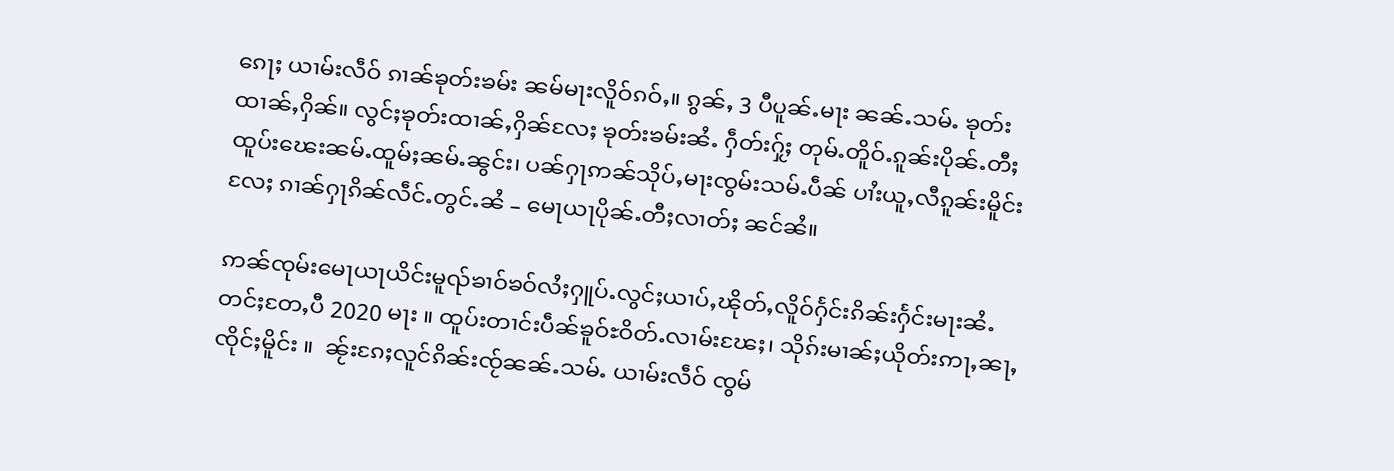ၵေႃႈ ယၢမ်းလဵဝ် ၵၢၼ်ၶုတ်းၶမ်း ၼမ်မႃးလိူဝ်ၵဝ်ႇ။ ၵွၼ်ႇ 3 ပီပူၼ်ႉမႃး ၼၼ်ႉသမ်ႉ ၶုတ်းထၢၼ်ႇႁိၼ်။ လွင်ႈၶုတ်းထၢၼ်ႇႁိၼ်လႄႈ ၶုတ်းၶမ်းၼႆႉ ႁဵတ်းႁႂ်ႈ တုမ်ႉတိူဝ်ႉၵူၼ်းပိုၼ်ႉတီႈ ထူပ်းၽေးၼမ်ႉထူမ်ႈၼမ်ႉၼွင်း၊ ပၼ်ႁႃဢၼ်သိုပ်ႇမႃးၸွမ်းသမ်ႉပဵၼ် ပၢႆးယူႇလီၵူၼ်းမိူင်းလႄႈ ၵၢၼ်ႁႃၵိၼ်လဵင်ႉတွင်ႉၼႆ – မေႃယႃပိုၼ်ႉတီႈလၢတ်ႈ ၼင်ၼႆ။

ဢၼ်ၸုမ်းမေႃယႃယိင်းမူၺ်ၶၢဝ်ၶဝ်လႆႈႁူပ်ႉလွင်ႈယၢပ်ႇၽိုတ်ႇလိူဝ်ႁႅင်းၵိၼ်းႁႅင်းမႃးၼႆႉ တင်ႈတႄႇပီ 2020 မႃး ။ ထူပ်းတၢင်းပဵၼ်ၶူဝ်ႊဝိတ်ႉလၢမ်းၽႄႈ၊ သိုၵ်းမၢၼ်ႈယိုတ်းဢႃႇၼႃႇၸိုင်ႈမိူင်း ။  ၼႂ်းၵႄႈလူင်ၵိၼ်းၸႂ်ၼၼ်ႉသမ်ႉ ယၢမ်းလဵဝ် ၸွမ်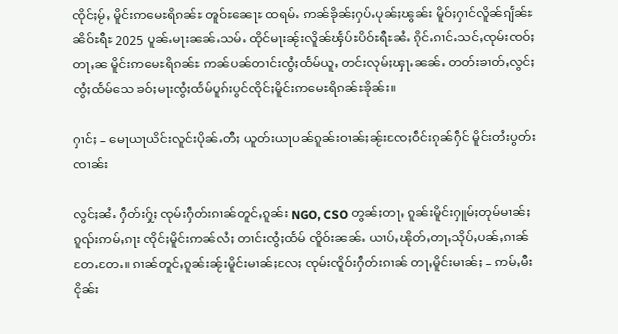ၸိုင်ႈမႂ်ႇ မိူင်းဢမေႊရိၵၼ်ႊ ၻူဝ်ႊၼေႃႊ ထရမ်ႉ ဢၼ်ၶိုၼ်ႈႁပ်ႉပုၼ်ႈၽွၼ်း မိူဝ်ႈႁၢင်လိူၼ်ၵျႅၼ်ႊၼိဝ်ႊရီႊ 2025 ပူၼ်ႉမႃးၼၼ်ႉသမ်ႉ ထိုင်မႃးၼႂ်းလိူၼ်ၾႅပ်ႊပိဝ်ႊရီႊၼႆႉ ၵိုင်ႉၵၢင်ႉသင်ႇၸုမ်းၸဝ်ႈတႃႇၼ မိူင်းဢမေႊရိၵၼ်ႊ ဢၼ်ပၼ်တၢင်းၸွႆႈထႅမ်ယူႇ တင်းလုမ်ႈၾႃႉၼၼ်ႉ တတ်းၶၢတ်ႇလွင်ႈၸွႆႈထႅမ်သေ ၶဝ်ႈမႃးၸွႆႈထႅမ်ပူၵ်းပွင်ၸိုင်ႈမိူင်းဢမေႊရိၵၼ်ႊၶိုၼ်း။

ႁၢင်ႈ – မေႃယႃယိင်းလူင်းပိုၼ်ႉတီႈ ယူတ်းယႃပၼ်ၵူၼ်းဝၢၼ်ႈၼႂ်းၸႄႈဝဵင်းၵုၼ်ႁဵင် မိူင်းတႆးပွတ်းၸၢၼ်း

လွင်ႈၼႆႉ ႁဵတ်းႁႂ်ႈ ၸုမ်းႁဵတ်းၵၢၼ်တူင်ႇၵူၼ်း NGO, CSO တွၼ်ႈတႃႇ ၵူၼ်းမိူင်းႁူမ်ႈတုမ်မၢၼ်ႈၵူၺ်းဢမ်ႇၵႃး ၸိုင်ႈမိူင်းဢၼ်လႆႈ တၢင်းၸွႆႈထႅမ် ၸိူဝ်းၼၼ်ႉ ယၢပ်ႇၽိုတ်ႇတႃႇသိုပ်ႇပၼ်ႇၵၢၼ်တႄႉတႄႉ။ ၵၢၼ်တူင်ႇၵူၼ်းၼႂ်းမိူင်းမၢၼ်ႈလႄႈ ၸုမ်းၸိူဝ်းႁဵတ်းၵၢၼ် တႃႇမိူင်းမၢၼ်ႈ – ဢမ်ႇမီးငိုၼ်း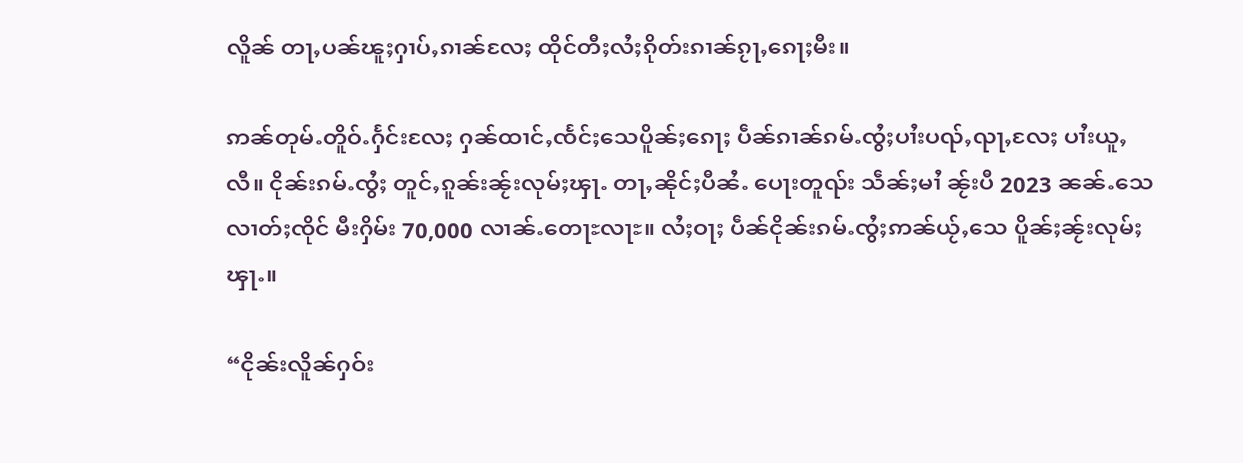လိူၼ် တႃႇပၼ်ၽူႈႁၢပ်ႇၵၢၼ်လႄႈ ထိုင်တီႈလႆႈၵိုတ်းၵၢၼ်ၵႂႃႇၵေႃႈမီး။

ဢၼ်တုမ်ႉတိူဝ်ႉႁႅင်းလႄႈ ႁၼ်ထၢင်ႇၸႅင်ႈသေပိူၼ်ႈၵေႃႈ ပဵၼ်ၵၢၼ်ၵမ်ႉၸွႆႈပၢႆးပၺ်ႇၺႃႇလႄႈ ပၢႆးယူႇလီ။ ငိုၼ်းၵမ်ႉၸွႆႈ တူင်ႇၵူၼ်းၼႂ်းလုမ်ႈၾႃႉ တႃႇၼိုင်ႈပီၼႆႉ ပေႃးတူၺ်း သဵၼ်ႈမၢႆ ၼႂ်းပီ 2023 ၼၼ်ႉသေလၢတ်ႈၸိုင် မီးႁိမ်း 70,000 လၢၼ်ႉတေႃႊလႃႊ။ လႆႈဝႃႈ ပဵၼ်ငိုၼ်းၵမ်ႉၸွႆႈဢၼ်ယႂ်ႇသေ ပိူၼ်ႈၼႂ်းလုမ်ႈၾႃႉ။

“ငိုၼ်းလိူၼ်ႁဝ်း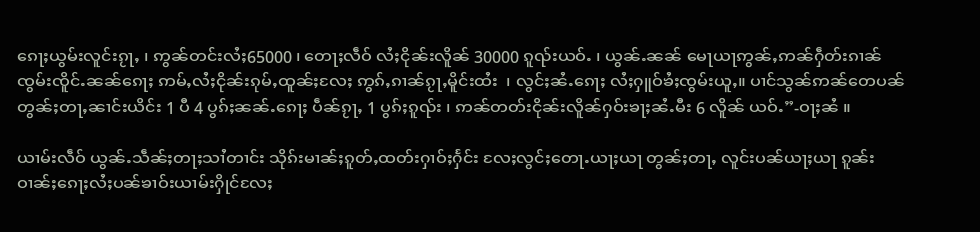ၵေႃႈယွမ်းလူင်းၵႂႃႇ ၊ ဢွၼ်တင်းလႆႈ65000 ၊ တေႃႈလဵဝ် လႆႈငိုၼ်းလိူၼ် 30000 ၵူၺ်းယဝ်ႉ ၊ ယွၼ်ႉၼၼ် မေႃယႃဢွၼ်ႇဢၼ်ႁဵတ်းၵၢၼ်ၸွမ်းၸိူင်ႉၼၼ်ၵေႃႈ ဢမ်ႇလႆႈငိုၼ်းၵုမ်ႇထူၼ်ႈလႄႈ ဢွၵ်ႇၵၢၼ်ၵႂႃႇမိူင်းထႆး  ၊ လွင်ႈၼႆႉၵေႃႈ လႆႈႁူဝ်ၶႆႈၸွမ်းယူႇ။ ပၢင်သွၼ်ဢၼ်တေပၼ် တွၼ်ႈတႃႇၼၢင်းယိင်း 1 ပီ 4 ပွၵ်ႈၼၼ်ႉၵေႃႈ ပဵၼ်ၵႂႃႇ 1 ပွၵ်ႈၵူၺ်း ၊ ဢၼ်တတ်းငိုၼ်းလိူၼ်ႁဝ်းၶႃႈၼႆႉမီး 6 လိူၼ် ယဝ်ႉ”-ဝႃႈၼႆ ။

ယၢမ်းလဵဝ် ယွၼ်ႉသဵၼ်ႈတႃႈသၢႆတၢင်း သိုၵ်းမၢၼ်ႈၵူတ်ႇထတ်းႁၢဝ်ႈႁႅင်း လႄႈလွင်ႈတေႃႉယႃႈယႃ တွၼ်ႈတႃႇ လူင်းပၼ်ယႃႈယႃ ၵူၼ်းဝၢၼ်ႈၵေႃႈလႆႈပၼ်ၶၢဝ်းယၢမ်းႁိုင်လႄႈ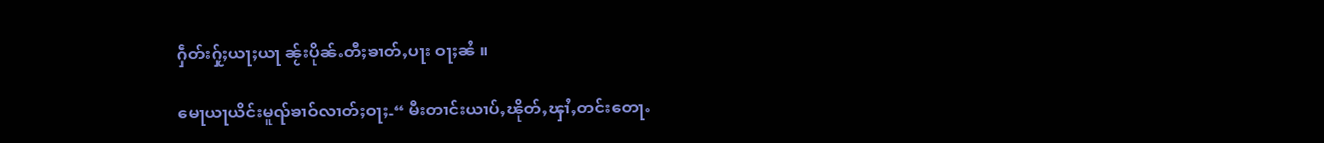ႁဵတ်းႁႂ်ႈယႃႈယႃ ၼႂ်းပိုၼ်ႉတီႈၶၢတ်ႇပႃး ဝႃႈၼႆ ။

မေႃယႃယိင်းမူၺ်ၶၢဝ်လၢတ်ႈဝႃႈ-“ မီးတၢင်းယၢပ်ႇၽိုတ်ႇၾၢႆႇတင်းတေႃႉ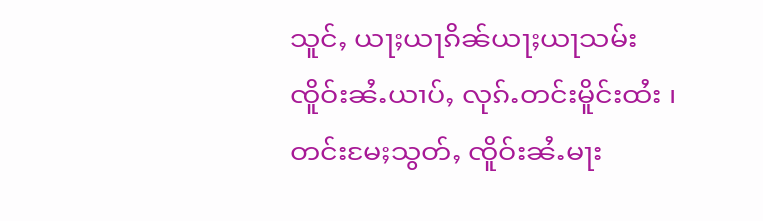သူင်ႇ ယႃႈယႃၵိၼ်ယႃႈယႃသမ်း ၸိူဝ်းၼႆႉယၢပ်ႇ လုၵ်ႉတင်းမိူင်းထႆး ၊ တင်းမႄႈသွတ်ႇ ၸိူဝ်းၼႆႉမႃး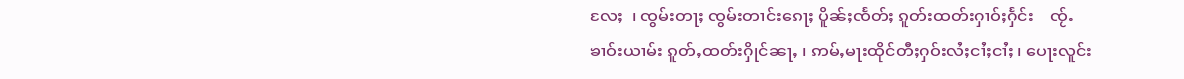လႄႈ  ၊ ၸွမ်းတႃႈ ၸွမ်းတၢင်းၵေႃႈ ပိူၼ်ႈၸႅတ်ႈ ၵူတ်းထတ်းႁၢဝ်ႈႁႅင်း    ၸႂ်ႉၶၢဝ်းယၢမ်း ၵူတ်ႇထတ်းႁိုင်ၼႃႇ ၊ ဢမ်ႇမႃးထိုင်တီႈႁဝ်းလႆႈငၢႆႈငၢႆႈ ၊ ပေႃးလူင်း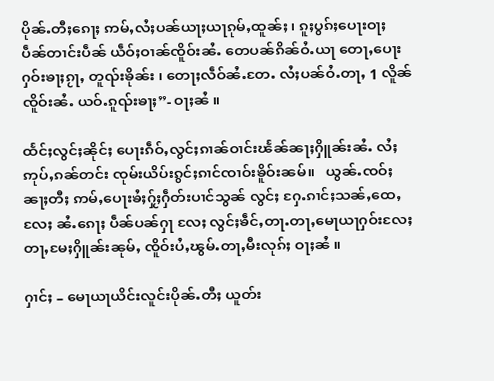ပိုၼ်ႉတီႈၵေႃႈ ဢမ်ႇလႆႈပၼ်ယႃႈယႃၵုမ်ႇထူၼ်ႈ ၊ ၵူႈပွၵ်ႈပေႃးဝႃႈ ပဵၼ်တၢင်းပဵၼ် ယဵဝ်ႈဝၢၼ်ၸိူဝ်းၼႆႉ တေပၼ်ၵိၼ်ဝႆႉယႃ တေႃႇပေႃးႁဝ်းၶႃႈၵႂႃႇ တူၺ်းၶိုၼ်း ၊ တေႃႈလဵဝ်ၼႆႉတႄႉ လႆႈပၼ်ဝႆႉတႃႇ 1 လိူၼ် ၸိူဝ်းၼႆႉ ယဝ်ႉၵူၺ်းၶႃႈ”- ဝႃႈၼႆ ။

ထႅင်ႈလွင်ႈၼိုင်ႈ ပေႃးၵဵဝ်ႇလွင်ႈၵၢၼ်ဝၢင်းၽႅၼ်ၼႃႈႁိူၼ်းၼႆႉ လႆႈဢုပ်ႇၵၼ်တင်း ၸုမ်းယိပ်းၵွင်ႈၵၢင်ၸၢဝ်းၶိူဝ်းၼမ်။   ယွၼ်ႉၸဝ်ႈၼႃႈတီႈ ဢမ်ႇပေႃးၶႆႈႁႂ်ႈႁဵတ်းပၢင်သွၼ် လွင်ႈ ႁႄႉၵၢင်ႈသၼ်ႇထေႇ လႄႈ ၼႆႉၵေႃႈ ပဵၼ်ပၼ်ႁႃ လႄႈ လွင်ႈၶဵင်ႇတႃႉတႃႇမေႃယႃႁဝ်းလႄႈ  တႃႇမႄႈႁိူၼ်းၼုမ်ႇ ၸိူဝ်းပႆႇၽွမ်ႉတႃႇမီးလုၵ်ႈ ဝႃႈၼႆ ။

ႁၢင်ႈ – မေႃယႃယိင်းလူင်းပိုၼ်ႉတီႈ ယူတ်း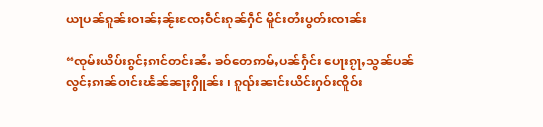ယႃပၼ်ၵူၼ်းဝၢၼ်ႈၼႂ်းၸႄႈဝဵင်းၵုၼ်ႁဵင် မိူင်းတႆးပွတ်းၸၢၼ်း

“ၸုမ်းယိပ်းၵွင်ႈၵၢင်တင်းၼႆႉ ၶဝ်တေဢမ်ႇပၼ်ႁႅင်း ပေႃးၵႂႃႇသွၼ်ပၼ်လွင်ႈၵၢၼ်ဝၢင်းၽႅၼ်ၼႃႈႁိူၼ်း ၊ ၵူၺ်းၼၢင်းယိင်းႁဝ်းၸိူဝ်း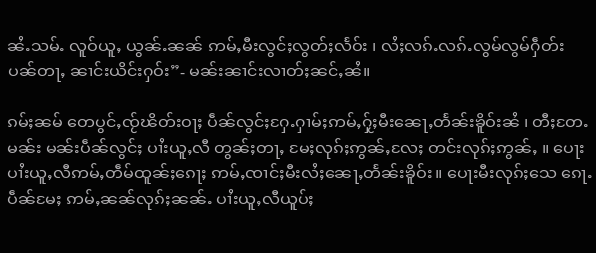ၼႆႉသမ်ႉ လူဝ်ယူႇ ယွၼ်ႉၼၼ် ဢမ်ႇမီးလွင်ႈလွတ်ႈလႅဝ်း ၊ လႆႈလၵ်ႉလၵ်ႉလွမ်လွမ်ႁဵတ်းပၼ်တႃႇ ၼၢင်းယိင်းႁဝ်း”- မၼ်းၼၢင်းလၢတ်ႈၼင်ႇၼႆ။

ၵမ်ႈၼမ် တေပွင်ႇၸႂ်ၽိတ်းဝႃႈ ပဵၼ်လွင်ႈႁႄႉႁၢမ်ႈဢမ်ႇႁႂ်ႈမီးၼေႃႇတႅၼ်းၶိူဝ်းၼႆ ၊ တီႈတႄႉမၼ်း မၼ်းပဵၼ်လွင်ႈ ပၢႆးယူႇလီ တွၼ်ႈတႃႇ မႄႈလုၵ်ႈဢွၼ်ႇလႄႈ တင်းလုၵ်ႈဢွၼ်ႇ ။ ပေႃးပၢႆးယူႇလီဢမ်ႇတဵမ်ထူၼ်ႈၵေႃႈ ဢမ်ႇၸၢင်ႈမီးလႆႈၼေႃႇတႅၼ်းၶိူဝ်း။ ပေႃးမီးလုၵ်ႈသေ ၵေႃႉပဵၼ်မႄႈ ဢမ်ႇၼၼ်လုၵ်ႈၼၼ်ႉ ပၢႆးယူႇလီယူပ်ႈ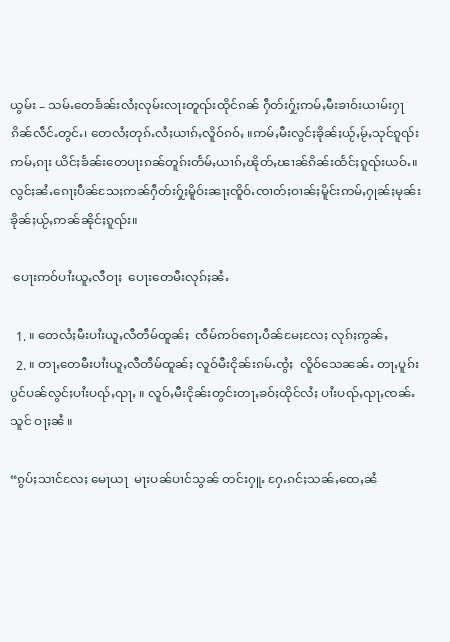ယွမ်း – သမ်ႉတေၶႅၼ်းလႆႈလုမ်းလႃးတူၺ်းထိုင်ၵၼ် ႁဵတ်းႁႂ်ႈဢမ်ႇမီးၶၢဝ်းယၢမ်းႁႃၵိၼ်လဵင်ႉတွင်ႉ၊ တေလႆႈတုၵ်ႉလႆႈယၢၵ်ႇလိူဝ်ၵဝ်ႇ ။ဢမ်ႇမီးလွင်ႈၶိုၼ်ႈယႂ်ႇမႂ်ႇသုင်ၵူၺ်းဢမ်ႇၵႃး ယိင်ႈၶႅၼ်းတေပႃးၵၼ်တူၵ်းတႅမ်ႇယၢၵ်ႇၽိုတ်ႇၽၢၼ်ၵိၼ်းထႅင်ႈၵူၺ်းယဝ်ႉ။ လွင်ႈၼႆႉၵေႃႈပဵၼ်သႄႈဢၼ်ႁဵတ်းႁႂ်ႈမိူဝ်းၼႃႈၸိူဝ်ႉၸၢတ်ႈဝၢၼ်ႈမိူင်းဢမ်ႇႁုၼ်ႈမုၼ်းၶိုၼ်ႈယႂ်ႇဢၼ်ၼိုင်ႈၵူၺ်း။

 ပေႃးဢဝ်ပၢႆးယူႇလီဝႃႈ  ပေႃးတေမီးလုၵ်ႈၼႆႉ

  1. ။ တေလႆႈမီးပၢႆးယူႇလီတဵမ်ထူၼ်ႈ  ၸဵမ်ဢဝ်ၵေႃႉပဵၼ်မႄႈလႄႈ လုၵ်ႈဢွၼ်ႇ
  2. ။ တႃႇတေမီးပၢႆးယူႇလီတဵမ်ထူၼ်ႈ လူဝ်မီးငိုၼ်းၵမ်ႉၸွႆႈ  လိူဝ်သေၼၼ်ႉ တႃႇပူၵ်း ပွင်ပၼ်လွင်ႈပၢႆးပၺ်ႇၺႃႇ ။ လူဝ်ႇမီးငိုၼ်းတွင်းတႃႇၶဝ်ႈထိုင်လႆႈ ပၢႆးပၺ်ႇၺႃႇၸၼ်ႉသူင် ဝႃႈၼႆ ။

“ၵွပ်ႈသၢင်လႄႈ မေႃယႃ  မႃးပၼ်ပၢင်သွၼ် တင်းႁူႉ ႁႄႉၵင်ႈသၼ်ႇထေႇၼႆ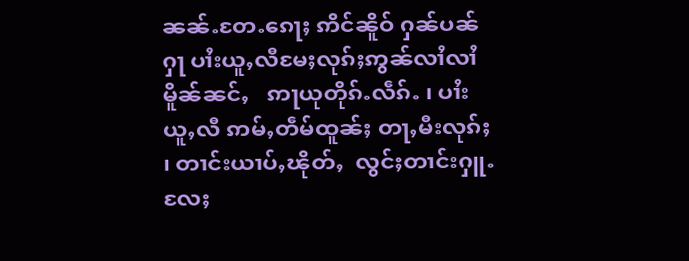ၼၼ်ႉတႄႉၵေႃႈ ဢိင်ၼိူဝ် ႁၼ်ပၼ်ႁႃ ပၢႆးယူႇလီမႄႈလုၵ်ႈဢွၼ်လၢႆလၢႆ  မိူၼ်ၼင်ႇ   ဢႃယုတိုၵ်ႉလဵၵ်ႉ ၊ ပၢႆးယူႇလီ ဢမ်ႇတဵမ်ထူၼ်ႈ တႃႇမီးလုၵ်ႈ ၊ တၢင်းယၢပ်ႇၽိုတ်ႇ  လွင်ႈတၢင်းႁူႉလႄႈ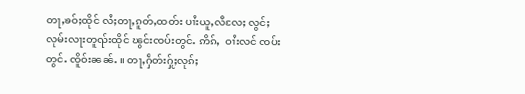တႃႇၶဝ်ႈထိုင် လႆႈတႃႇၵူတ်ႇထတ်း ပၢႆးယူႇလီလႄႈ လွင်ႈလုမ်းလႃးတူၺ်းထိုင် ၽွင်းၸပ်းတွင်ႉ ဢိၵ်ႇ  ဝၢႆးလင် ၸပ်းတွင်ႉ ၸိူဝ်းၼၼ်ႉ ။ တႃႇႁဵတ်းႁႂ်ႈလုၵ်ႈ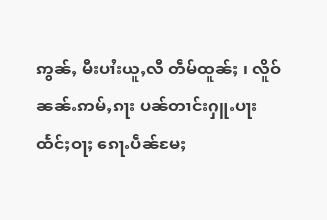ဢွၼ်ႇ မီးပၢႆးယူႇလီ တဵမ်ထူၼ်ႈ ၊ လိူဝ်ၼၼ်ႉဢမ်ႇၵႃး ပၼ်တၢင်းႁူႉပႃးထႅင်ႈဝႃႈ ၵေႃႉပဵၼ်မႄႈ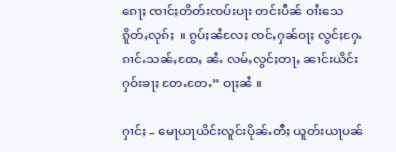ၵေႃႈ ၸၢင်ႈတိတ်းၸပ်းပႃး တင်းပဵၼ် ဝၢႆးသေ ၵိူတ်ႇလုၵ်ႈ  ။ ၵွပ်ႈၼႆလႄႈ ၸင်ႇႁၼ်ဝႃႈ လွင်ႈႁႄႉၵၢင်ႉသၼ်ႇထႄႇ ၼႆႉ လမ်ႇလွင်ႈတႃႇ ၼၢင်းယိင်းႁဝ်းၶႃႈ တႄႉတႄႉ” ဝႃႈၼႆ ။

ႁၢင်ႈ – မေႃယႃယိင်းလူင်းပိုၼ်ႉတီႈ ယူတ်းယႃပၼ်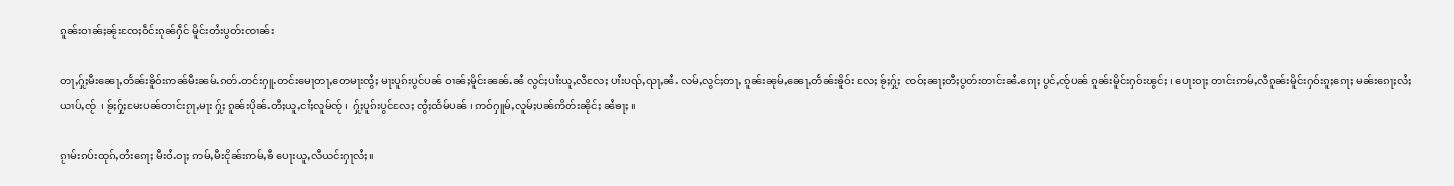ၵူၼ်းဝၢၼ်ႈၼႂ်းၸႄႈဝဵင်းၵုၼ်ႁဵင် မိူင်းတႆးပွတ်းၸၢၼ်း

တႃႇႁႂ်ႈမီးၼေႃႇတႅၼ်းၶိူဝ်းဢၼ်မီးၼမ်ႉၵတ်ႉတင်းႁူႉတင်းမေႃတႃႇတေမႃးၸွႆႈ မႃးပူၵ်းပွင်ပၼ် ဝၢၼ်ႈမိူင်းၼၼ်ႉၼႆ လွင်ႈပၢႆးယူႇလီလႄႈ ပၢႆးပၺ်ႇၺႃႇၼႆႉ လမ်ႇလွင်ႈတႃႇ ၵူၼ်းၼုမ်ႇၼေႃႇတႅၼ်းၶိူဝ်း လႄႈ ၶႂ်ႈႁႂ်ႈ  ၸဝ်ႈၼႃႈတီႈပွတ်းတၢင်းၼႆႉၵေႃႈ ပွင်ႇၸႂ်ပၼ် ၵူၼ်းမိူင်းႁဝ်းၽွင်ႈ ၊ ပေႃးဝႃႈ တၢင်းဢမ်ႇလီၵူၼ်းမိူင်းႁဝ်းၵူႈၵေႃႈ မၼ်းၵေႃႈလႆႈယၢပ်ႇၸႂ်  ၊ ၶႂ်ႈႁႂ်ႈမႄးပၼ်တၢင်းၵႂႃႇမႃး ႁႂ်ႈ ၵူၼ်းပိုၼ်ႉတီႈယူႇငၢႆႈလူမ်ၸႂ် ၊  ႁႂ်ႈပူၵ်းပွင်လႄႈ ၸွႆႈထႅမ်ပၼ် ၊ ဢဝ်ႁူမ်ႇလူမ်ႈပၼ်ဢိတ်းၼိုင်ႈ ၼႆၶႃႈ ။

ၵႂၢမ်းၵပ်းထုၵ်ႇတႆးၵေႃႈ မီးဝႆႉဝႃႈ ဢမ်ႇမီးငိုၼ်းဢမ်ႇၶီ ပေႃးယူႇလီယင်းႁႃလႆႈ။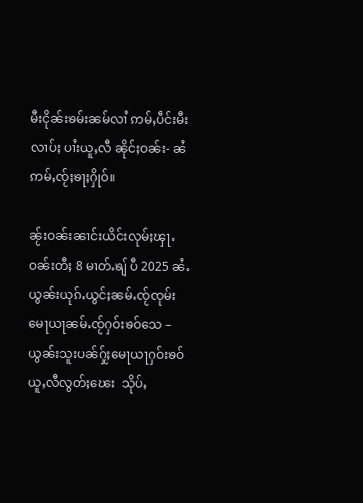မီးငိုၼ်းၶမ်းၼမ်လၢႆ ဢမ်ႇပဵင်းမီးလၢပ်ႈ ပၢႆးယူႇလီ ၼိုင်ႈဝၼ်း- ၼႆဢမ်ႇၸႂ်ႈၶႃႈႁိုဝ်။

ၼႂ်းဝၼ်းၼၢင်းယိင်းလုမ်ႈၾႃႉ ဝၼ်းတီႈ 8 မၢတ်ႉၶျ် ပီ 2025 ၼႆႉ ယွၼ်းယုၵ်ႉယွင်ႈၼမ်ႉၸႂ်ၸုမ်းမေႃယႃၼမ်ႉၸႂ်ႁဝ်းၶဝ်သေ – ယွၼ်းသူးပၼ်ႁႂ်ႈမေႃယႃႁဝ်းၶဝ်ယူႇလီလွတ်ႈၽေး  သိုပ်ႇ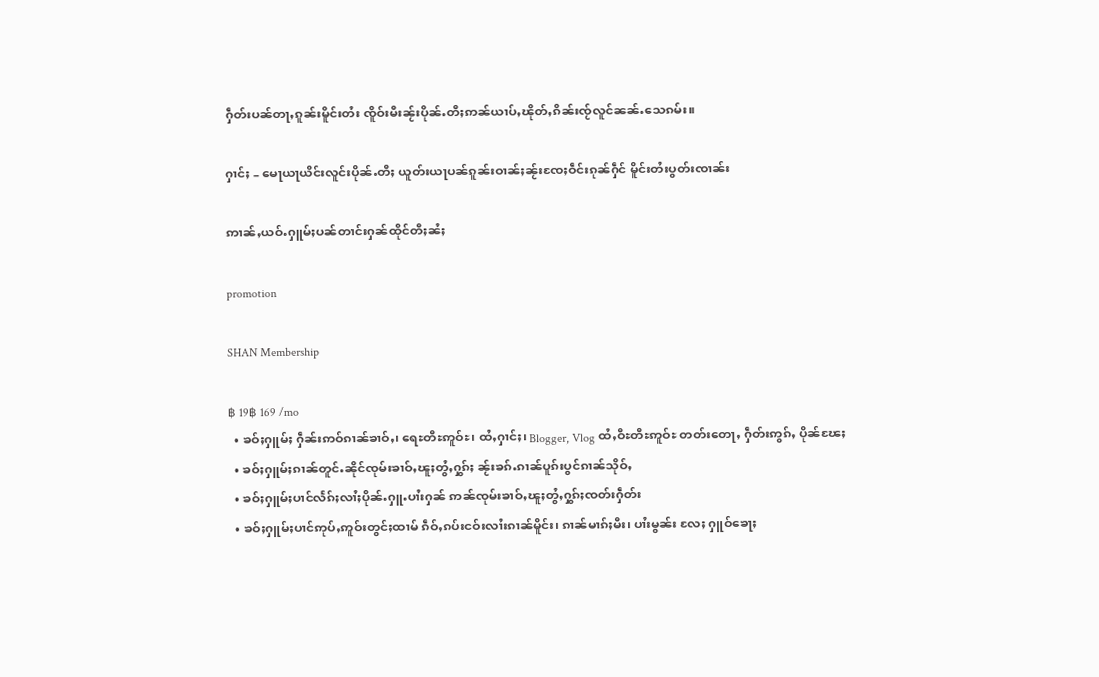ႁဵတ်းပၼ်တႃႇၵူၼ်းမိူင်းတႆး ၸိူဝ်းမီးၼႂ်းပိုၼ်ႉတီႈဢၼ်ယၢပ်ႇၽိုတ်ႇၵိၼ်းၸႂ်လူင်ၼၼ်ႉသေၵမ်း။

ႁၢင်ႈ – မေႃယႃယိင်းလူင်းပိုၼ်ႉတီႈ ယူတ်းယႃပၼ်ၵူၼ်းဝၢၼ်ႈၼႂ်းၸႄႈဝဵင်းၵုၼ်ႁဵင် မိူင်းတႆးပွတ်းၸၢၼ်း

ဢၢၼ်ႇယဝ်ႉႁူမ်ႈပၼ်တၢင်းႁၼ်ထိုင်တီႈၼႆႈ

promotion

SHAN Membership

฿ 19฿ 169 /mo
  • ၶဝ်ႈႁူမ်ႈ ႁဵၼ်းဢဝ်ၵၢၼ်ၶၢဝ်ႇ၊ ရေႊတီႊဢူဝ်ႊ၊ ထႆႇႁၢင်ႈ၊ Blogger, Vlog ထႆႇဝီႊတီႊဢူဝ်ႊ တတ်းတေႃႇ ႁဵတ်းဢွၵ်ႇ ပိုၼ်ၽႄႈ
  • ၶဝ်ႈႁူမ်ႈၵၢၼ်တူင်ႉၼိုင်ၸုမ်းၶၢဝ်ႇၽူႈတွႆႇႁွၵ်ႈ ၼႂ်းၶၵ်ႉၵၢၼ်ပူၵ်းပွင်ၵၢၼ်သိုဝ်ႇ
  • ၶဝ်ႈႁူမ်ႈပၢင်လႅၵ်ႈလၢႆႈပိုၼ်ႉႁူႉပၢႆးႁၼ် ဢၼ်ၸုမ်းၶၢဝ်ႇၽူႈတွႆႇႁွၵ်ႈၸတ်းႁဵတ်း
  • ၶဝ်ႈႁူမ်ႈပၢင်ဢုပ်ႇဢူဝ်းတွင်ႈထၢမ် ၵဵဝ်ႇၵပ်းငဝ်းလၢႆးၵၢၼ်မိူင်း၊ ၵၢၼ်မၢၵ်ႈမီး၊ ပၢႆးမွၼ်း လႄႈ ႁူဝ်ၶေႃႈ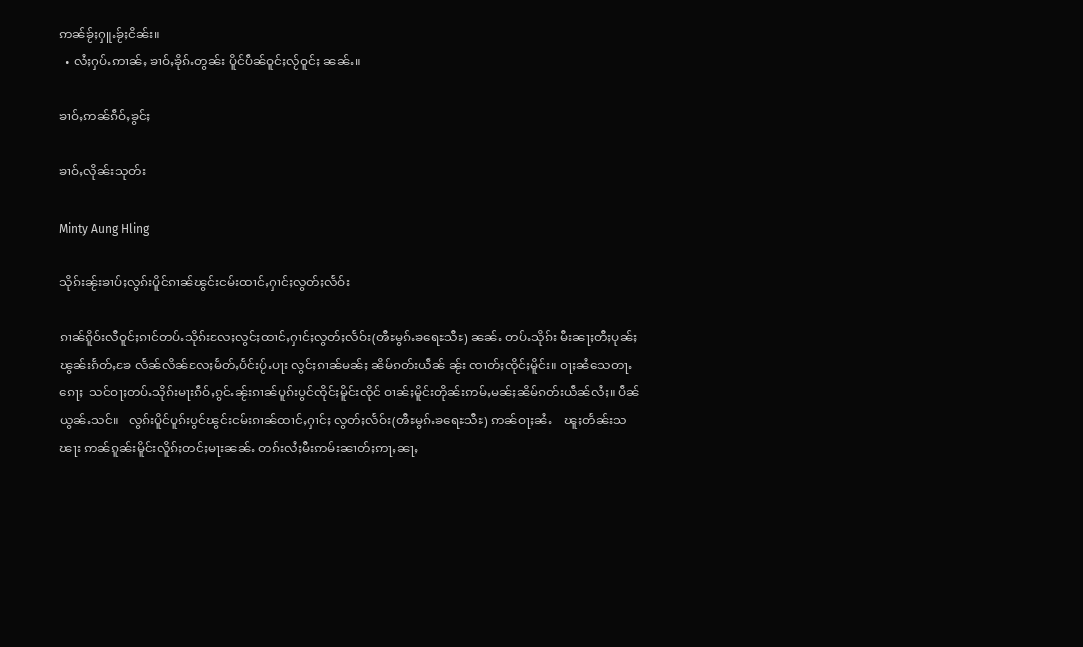ဢၼ်ၶႂ်ႈႁူႉၶႂ်ႈငိၼ်း။
  • လႆႈႁပ်ႉဢၢၼ်ႇ ၶၢဝ်ႇၶိုၵ်ႉတွၼ်း ပိူင်ပဵၼ်ဝူင်ႈလႂ်ဝူင်ႈ ၼၼ်ႉ။

ၶၢဝ်ႇဢၼ်ၵဵဝ်ႇၶွင်ႈ

ၶၢဝ်ႇလိုၼ်းသုတ်း

Minty Aung Hling

သိုၵ်းၼႂ်းၶၢပ်ႈလွၵ်းပိူင်ၵၢၼ်ၽွင်းငမ်းထၢင်ႇႁၢင်ႈလွတ်ႈလႅဝ်း

ၵၢၼ်ၵိူဝ်းလီဝူင်ႈၵၢင်တပ်ႉသိုၵ်းလႄႈလွင်ႈထၢင်ႇႁၢင်ႈလွတ်ႈလႅဝ်း(ၻီႊမွၵ်ႉၶရေႊသီႊ) ၼၼ်ႉ တပ်ႉသိုၵ်း မီးၼႃႈတီႈပုၼ်ႈၽွၼ်းၵႅတ်ႇၶႄ လႅၼ်လိၼ်လႄႈမႅတ်ႇပႅင်းပႂ်ႉပႃး လွင်ႈၵၢၼ်မၼ်ႈ ၼိမ်ၵတ်းယဵၼ် ၼႂ်း ၸၢတ်ႈၸိုင်ႈမိူင်း။ ဝႃႈၼႆသေတႃႉၵေႃႈ  သင်ဝႃႈတပ်ႉသိုၵ်းမႃးၵဵဝ်ႇၵွင်ႉၼႂ်းၵၢၼ်ပူၵ်းပွင်ၸိုင်ႈမိူင်းၸိုင် ဝၢၼ်ႈမိူင်းတိုၼ်းဢမ်ႇမၼ်ႈၼိမ်ၵတ်းယဵၼ်လႆႈ။ ပဵၼ်ယွၼ်ႉသင်။   လွၵ်းပိူင်ပူၵ်းပွင်ၽွင်းငမ်းၵၢၼ်ထၢင်ႇႁၢင်ႈ လွတ်ႈလႅဝ်း(ၻီႊမွၵ်ႉၶရေႊသီႊ) ဢၼ်ဝႃႈၼႆႉ    ၽူႈတႅၼ်းသၽႃး ဢၼ်ၵူၼ်းမိူင်းလိူၵ်ႈတင်ႈမႃးၼၼ်ႉ တၵ်းလႆႈမီးဢမ်းၼၢတ်ႈဢႃႇၼႃႇ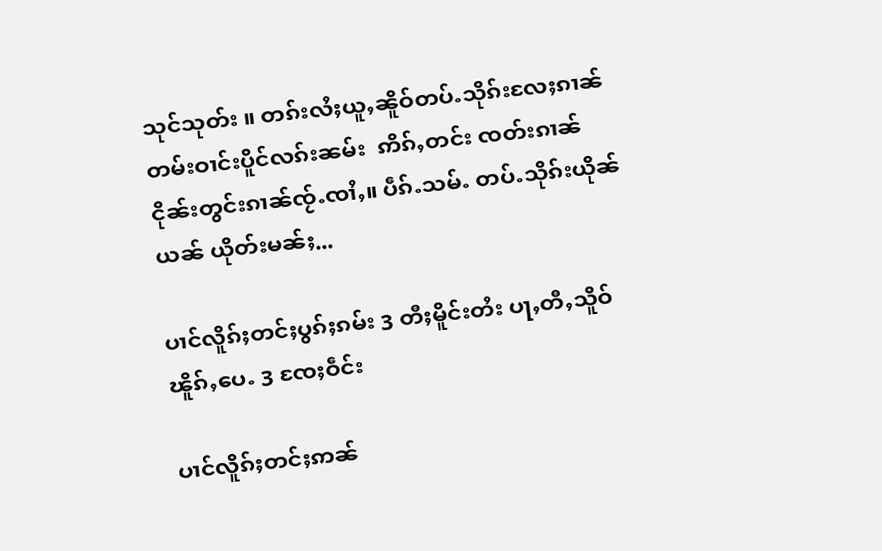သုင်သုတ်း ။ တၵ်းလႆႈယူႇၼိူဝ်တပ်ႉသိုၵ်းလႄႈၵၢၼ်တမ်းဝၢင်းပိူင်လၵ်းၼမ်း  ဢိၵ်ႇတင်း ၸတ်းၵၢၼ်ငိုၼ်းတွင်းၵၢၼ်ၸႂ်ႉၸၢႆႇ။ ပဵၵ်ႉသမ်ႉ တပ်ႉသိုၵ်းယိုၼ်ယၼ် ယိုတ်းမၼ်ႈ...

ပၢင်လိူၵ်ႈတင်ႈပွၵ်ႈၵမ်း 3 တီႈမိူင်းတႆး ပႃႇတီႇသိူဝ်ၽိူၵ်ႇပေႉ 3 ၸႄႈဝဵင်း

ပၢင်လိူၵ်ႈတင်ႈဢၼ်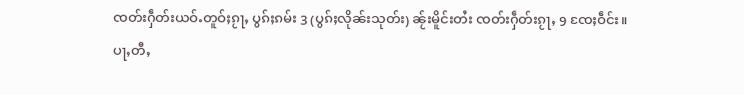ၸတ်းႁဵတ်းယဝ်ႉတူဝ်ႈၵႂႃႇ ပွၵ်ႈၵမ်း 3 (ပွၵ်ႈလိုၼ်းသုတ်း) ၼႂ်းမိူင်းတႆး ၸတ်းႁဵတ်းၵႂႃႇ 9 ၸႄႈဝဵင်း။ ပႃႇတီႇ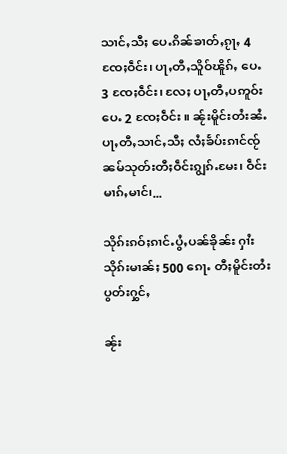သၢင်ႇသီႈ ပေႉၵိၼ်ၶၢတ်ႇၵႂႃႇ 4 ၸႄႈဝဵင်း၊ ပႃႇတီႇသိူဝ်ၽိူၵ်ႇ ပေႉ 3 ၸႄႈဝဵင်း၊ လႄႈ ပႃႇတီႇပဢူဝ်းပေႉ 2 ၸႄႈဝဵင်း ။ ၼႂ်းမိူင်းတႆးၼႆႉ ပႃႇတီႇသၢင်ႇသီႈ လႆႈၶႅပ်းၵၢင်ၸႂ်ၼမ်သုတ်းတီႈဝဵင်းၵျွၵ်ႉမႄး၊ ဝဵင်းမၢၵ်ႇမၢင်၊...

သိုၵ်းၵဝ်ႈၵၢင်ႉပွႆႇပၼ်ၶိုၼ်း ႁၢႆးသိုၵ်းမၢၼ်ႈ 500 ၵေႃႉ တီႈမိူင်းတႆးပွတ်းႁွင်ႇ

ၼႂ်း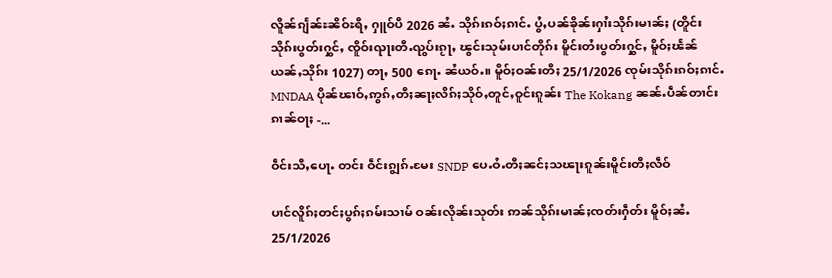လိူၼ်ၵျႅၼ်ႊၼိဝ်ႊရီႇ ႁူဝ်ပီ 2026 ၼႆႉ သိုၵ်းၵဝ်ႈၵၢင်ႉ ပွႆႇပၼ်ၶိုၼ်းႁၢႆးသိုၵ်းမၢၼ်ႈ (တိူင်းသိုၵ်းပွတ်းႁွင်ႇ ၸိူဝ်းၺႃးတီႉၺွပ်းၵႂႃႇ ၽွင်းသုမ်းပၢင်တိုၵ်း မိူင်းတႆးပွတ်းႁွင်ႇ မိူဝ်ႈၽႅၼ်ယၼ်ႇသိုၵ်း 1027) တႃႇ 500 ၵေႃႉ ၼႆယဝ်ႉ။ မိူဝ်ႈဝၼ်းတီႈ 25/1/2026 ၸုမ်းသိုၵ်းၵဝ်ႈၵၢင်ႉ MNDAA ပိုၼ်ၽၢဝ်ႇဢွၵ်ႇတီႈၼႃႈလိၵ်ႈသိုဝ်ႇတူင်ႇဝူင်းၵူၼ်း The Kokang ၼၼ်ႉပဵၼ်တၢင်းၵၢၼ်ဝႃႈ -...

ဝဵင်းသီႇပေႃႉ တင်း ဝဵင်းၵျွၵ်ႉမႄး SNDP ပေႉဝႆႉတီႈၼင်ႈသၽႃးၵူၼ်းမိူင်းတီႈလဵဝ်

ပၢင်လိူၵ်ႈတင်ႈပွၵ်ႈၵမ်းသၢမ် ဝၼ်းလိုၼ်းသုတ်း ဢၼ်သိုၵ်းမၢၼ်ႈၸတ်းႁဵတ်း မိူဝ်ႈၼႆႉ 25/1/2026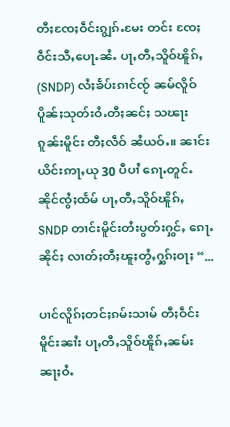တီႈၸႄႈဝဵင်းၵျွၵ်ႉမႄး တင်း ၸႄႈဝဵင်းသီႇပေႃႉၼႆႉ ပႃႇတီႇသိူဝ်ၽိူၵ်ႇ (SNDP) လႆႈၶႅပ်းၵၢင်ၸႂ် ၼမ်လိူဝ်ပိူၼ်ႈသုတ်းဝႆႉတီႈၼင်ႈ သၽႃးၵူၼ်းမိူင်း တီႈလဵဝ် ၼႆယဝ်ႉ။ ၼၢင်းယိင်းဢႃႇယု 30 ပီပၢႆ ၵေႃႉတူင်ႉၼိုင်ၸွႆႈထႅမ် ပႃႇတီႇသိူဝ်ၽိူၵ်ႇ SNDP တၢင်းမိူင်းတႆးပွတ်းႁွင်ႇ ၵေႃႉၼိုင်ႈ လၢတ်ႈတီႈၽူႈတွႆႇႁွၵ်ႈဝႃႈ “...

ပၢင်လိူၵ်ႈတင်ႈၵမ်းသၢမ် တီႈဝဵင်းမိူင်းၼၢႆး ပႃႇတီႇသိူဝ်ၽိူၵ်ႇၼမ်းၼႃႈဝႆႉ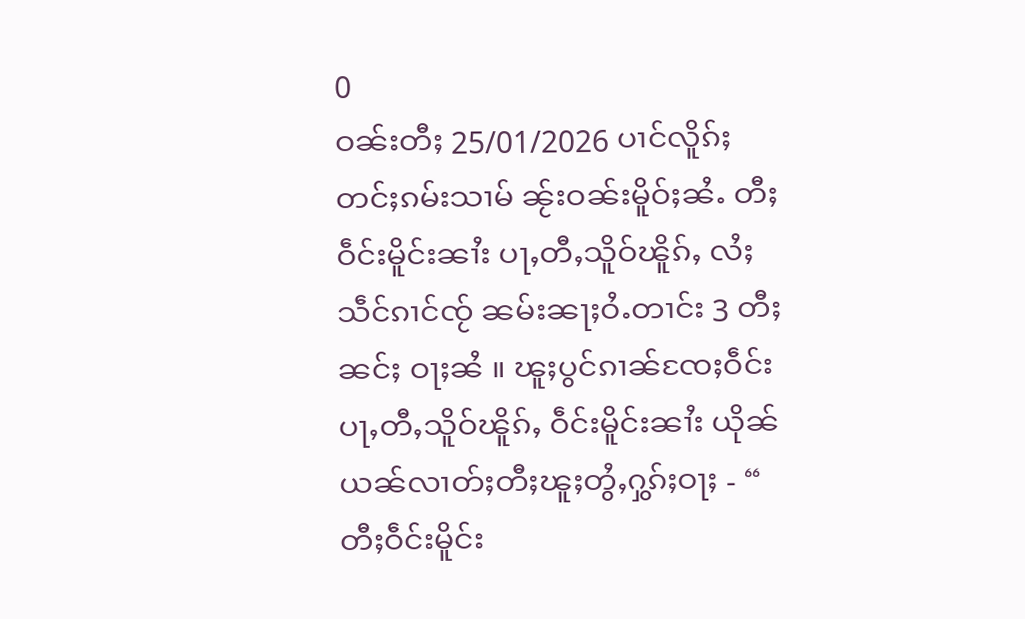0
ဝၼ်းတီႈ 25/01/2026 ပၢင်လိူၵ်ႈတင်ႈၵမ်းသၢမ် ၼႂ်းဝၼ်းမိူဝ်ႈၼႆႉ တီႈဝဵင်းမိူင်းၼၢႆး ပႃႇတီႇသိူဝ်ၽိူၵ်ႇ လႆႈသဵင်ၵၢင်ၸႂ် ၼမ်းၼႃႈဝႆႉတၢင်း 3 တီႈၼင်ႈ ဝႃႈၼႆ ။ ၽူႈပွင်ၵၢၼ်ၸႄႈဝဵင်းပႃႇတီႇသိူဝ်ၽိူၵ်ႇ ဝဵင်းမိူင်းၼၢႆး ယိုၼ်ယၼ်လၢတ်ႈတီႈၽူႈတွႆႇႁွၵ်ႈဝႃႈ - “ တီႈဝဵင်းမိူင်း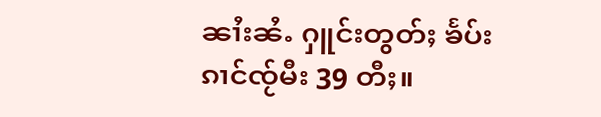ၼၢႆးၼႆႉ ႁူင်းတွတ်ႈ ၶႅပ်းၵၢင်ၸႂ်မီး 39 တီႈ။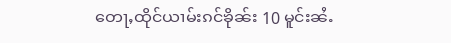တေႃႇထိုင်ယၢမ်းၵင်ၶိုၼ်း 10 မူင်းၼႆႉ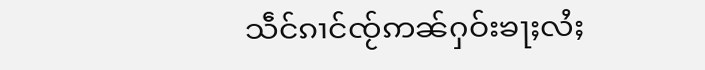သဵင်ၵၢင်ၸႂ်ဢၼ်ႁဝ်းၶႃႈလႆႈ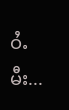ဝႆႉမီး...